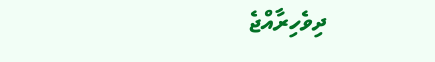ދިވެހިރާއްޖެ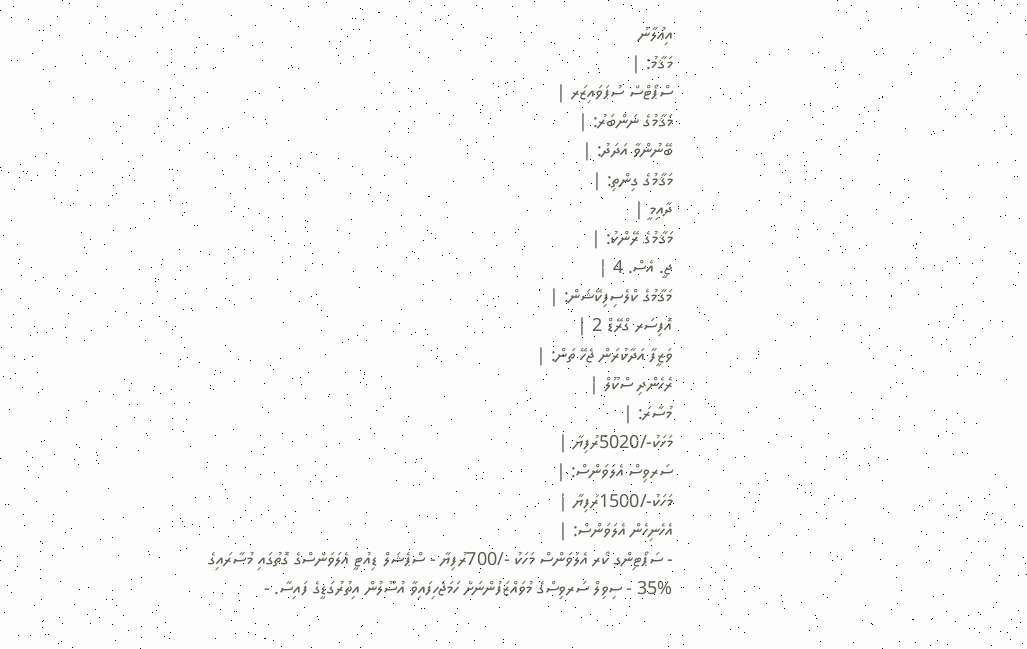އިޢުލާނު
މަޤާމު: |
ސްޕޯޓްސް ސުޕަވައިޒަރ |
މަޤާމުގެ ނަންބަރު: |
ބޭނުންވާ އަދަދު: |
މަޤާމުގެ ގިންތި: |
ދާއިމީ |
މަޤާމުގެ ރޭންކު: |
ޖީ. އެސް. 4 |
މަޤާމުގެ ކްލެސިފިކޭޝަން: |
އޮފިސަރ ގްރޭޑް 2 |
ވަޒީފާ އަދާކުރަން ޖެހޭ ތަން: |
ރެހެންދި ސްކޫލް |
މުސާރަ: |
މަހަކު-/5020ރުފިޔާ |
ސަރވިސް އެލަވަންސް: |
މަހަކު-/1500ރުފިޔާ |
އެހެނިހެން އެލަވަންސް: |
- ސަޕޯޓިންގ ކޯރ އެލަވަންސް މަހަކު -/700ރުފިޔާ - ސްޕެޝަލް ޑިއުޓީ އެލަވަންސްގެ ގޮތުގައި މުސާރައިގެ %35 - ސިވިލް ސަރވިސްގެ މުވައްޒަފުންނަށް ހަމަޖެހިފައިވާ އުސޫލުން އިތުރުގަޑީގެ ފައިސާ. -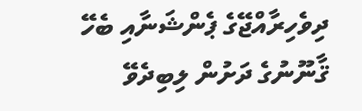ދިވެހިރާއްޖޭގެ ޕެންޝަނާއި ބެހޭ ޤާނޫނުގެ ދަށުން ލިބިދެވޭ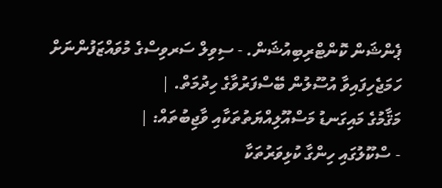ޕެންޝަން ކޮންޓްރިބިއުޝަން. - ސިވިލް ސަރވިސްގެ މުވައްޒަފުންނަށް ހަމަޖެހިފައިވާ އުސޫލުން ބޭސްފަރުވާގެ ހިދުމަތް. |
މަޤާމުގެ މައިގަނޑު މަސްއޫލިއްޔަތުތަކާއި ވާޖިބުތައް: |
- ސްކޫލުގައި ހިންގާ ކުޅިވަރުތަކާ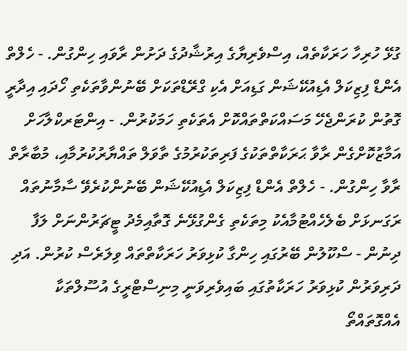ގުޅޭ ހުރިހާ ހަރަކާތެއް، އިސްވެރިޔާގެ އިރުޝާދުގެ ދަށުން ރާވައި ހިންގުން. - ހެލްތް އެންޑް ފިޒިކަލް އެޑިއުކޭޝަން ގަޑިއަށް އެކި ގްރޭޑްތަކަށް ބޭނުންވާތަކެތި ހޯދައި އިދާރީ ގޮތުން ކުރަންޖެހޭ މަސައްކަތްތައްކޮށް އެތަކެތި ހަމަކުރުން. - އިންޓަރކްލާހަށް އަމާޒުކޮށްގެން ރާވާ ޙަރަކާތްތަކުގެ ފަރިތަކުރުމުގެ ތާވަލް ތައްޔާރުކުރުމާއި، މުބާރާތް ރާވާ ހިންގުން. - ހެލްތް އެންޑް ފިޒިކަލް އެޑިއުކޭޝަން ބޭނުންކުރެވޭ ސާމާނުތައް ރަގަނޅަށް ބެލެހެއްޓުމާއެކު މިތަކެތި ގެންގުޅޭނެ ގޮތާއިމެދު ޓީޗަރުންނަށް ލަފާ ދިނުން - ސްކޫލުން ބޭރުގައި ހިންގާ ކުޅިވަރު ހަރަކާތްތައް ވިލަރެސް ކުރުން. އަދި ދަރިވަރުން ކުޅިވަރު ހަރަކާތުގައި ބައިވެރިވަނީ މިނިސްޓްރީގެ އުސޫލްތަކާ އެއްގޮތައްތޯ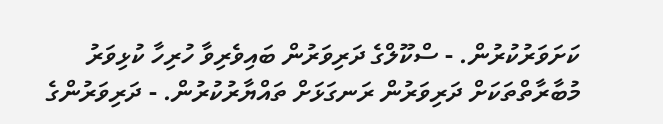ކަށަވަރުކުރުން. - ސްކޫލްގެ ދަރިވަރުން ބައިވެރިވާ ހުރިހާ ކުޅިވަރު މުބާރާތްތަކަށް ދަރިވަރުން ރަނގަޅަށް ތައްޔާރުކުރުން. - ދަރިވަރުންގެ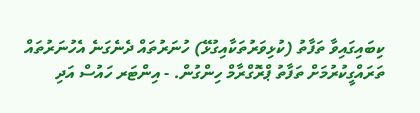ކިބައިގައިވާ ތަފާތު (ކުޅިވަރުތަކާއިގުޅޭ) ހުނަރުތައް ދެނެގަނެ އެހުނަރުތައް ތަރައްގީކުރުމަށް ތަފާތު ޕްރޮގްރާމް ހިންގުން. - އިންޓަރ ހައުސް އަދި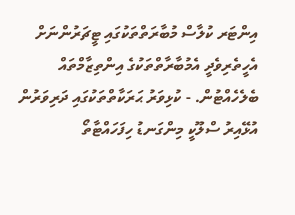އިންޓަރ ކުލާސް މުބާރަތްތަކުގައި ޓީޗަރުންނަށް އެހީތެރިވެދީ އެމުބާރާތްތަކުގެ އިންތިޒާމްތައް ބެލެހެއްޓުން. - ކުޅިވަރު ޙަރަކާތްތަކުގައި ދަރިވަރުން އުޅޭއިރު ސްލޫކީ މިންގަނޑު ހިފަހައްޓާތޯ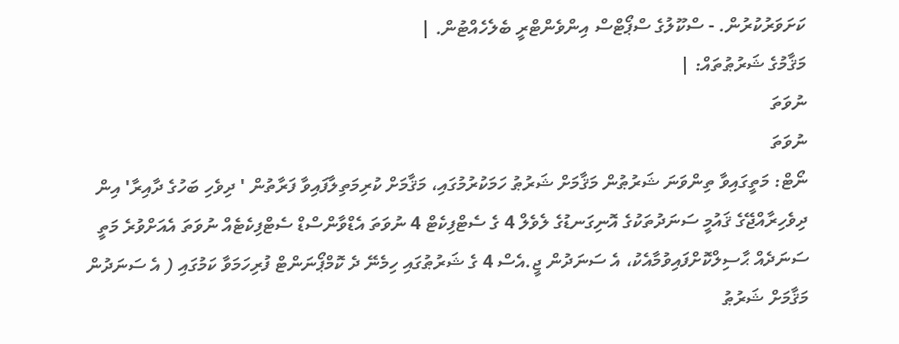ކަށަވަރުކުރުން. - ސްކޫލުގެ ސްޕޯޓްސް އިންވެންޓްރީ ބެލެހެއްޓުން. |
މަޤާމުގެ ޝަރުޠުތައް: |
ނުވަތަ
ނުވަތަ
ނޯޓް: މަތީގައިވާ ތިންވަނަ ޝަރުޠުން މަޤާމަށް ޝަރުޠު ހަމަކުރުމުގައި، މަޤާމަށް ކުރިމަތިލާފައިވާ ފަރާތުން ' ދިވެހި ބަހުގެ ދާއިރާ' އިން ދިވެހިރާއްޖޭގެ ޤައުމީ ސަނަދުތަކުގެ އޮނިގަނޑުގެ ލެވެލް 4 ގެ ސެޓްފިކެޓް 4 ނުވަތަ އެޑްވާންސްޑް ސެޓްފިކެޓެއް ނުވަތަ އެއަށްވުރެ މަތީ ސަނަދެއް ޙާސިލްކޮށްފައިވުމާއެކު، އެ ސަނަދުން ޖީ.އެސް 4 ގެ ޝަރުޠުގައި ހިމެނޭ ދެ ކޮމްޕޯނަންޓް ފުރިހަމަވާ ކަމުގައި ( އެ ސަނަދުން މަޤާމަށް ޝަރުޠު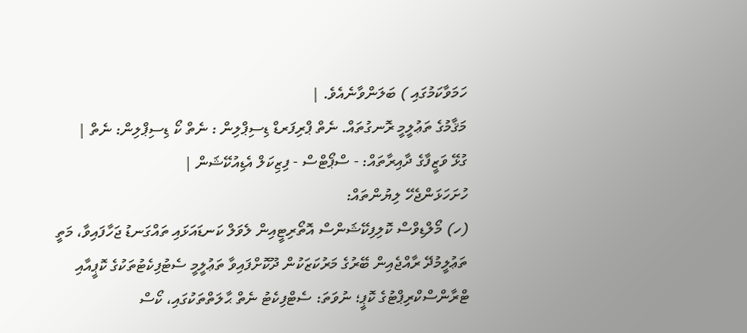ހަމަވާކަމުގައި ) ބަލަންވާނެއެވެ. |
މަޤާމުގެ ތަޢުލީމީ ރޮނގުތައް. ނެތް ޕްރިފަރޑް ޑިސިޕްލިން : ނެތް ކޯ ޑިސިޕްލިން: ނެތް |
ގުޅޭ ވަޒީފާގެ ދާއިރާތައް: - ސްޕޯޓްސް - ފިޒިކަލް އެޑިއުކޭޝަން |
ހުށަހަޅަންޖެހޭ ލިޔުންތައް:
(ހ) މޯލްޑިވްސް ކޮލިފިކޭޝަންސް އޮތޯރިޓީއިން ލެވަލް ކަނޑައަޅައި ތައްގަނޑު ޖަހާފައިވާ، މަތީ ތަޢުލީމުދޭ ރާއްޖެއިން ބޭރުގެ މަރުކަޒަކުން ދޫކޮށްފައިވާ ތަޢުލީމީ ސެޓުފިކެޓުތަކުގެ ކޮޕީއާއި ޓްރާންސްކްރިޕްޓުގެ ކޮޕީ؛ ނުވަތަ: ސެޓްފިކެޓު ނެތް ޙާލަތްތަކުގައި، ކޯސް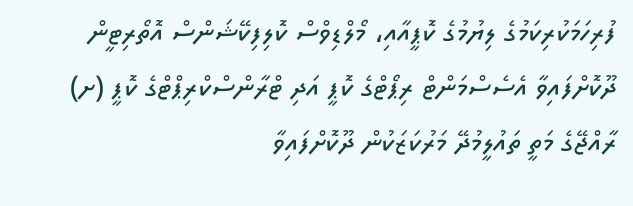ފުރިހަމަކުރިކަމުގެ ލިޔުމުގެ ކޮޕީއާއި، މޯލްޑިވްސް ކޮލިފިކޭޝަންސް އޮތޯރިޓީން ދޫކޮށްފައިވާ އެސެސްމަންޓް ރިޕޯޓްގެ ކޮޕީ އަދި ޓްރާންސްކްރިޕްޓްގެ ކޮޕީ (ށ) ރާއްޖޭގެ މަތީ ތައުލީމުދޭ މަރުކަޒަކުން ދޫކޮށްފައިވާ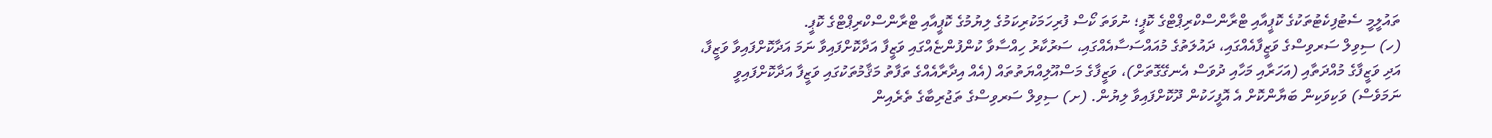ތައުލީމީ ސެޓުފިކެޓުތަކުގެ ކޮޕީއާއި ޓްރާންސްކްރިޕްޓްގެ ކޮޕީ؛ ނުވަތަ ކޯސް ފުރިހަމަކުރިކަމުގެ ލިޔުމުގެ ކޮޕީއާއި ޓްރާންސްކްރިޕްޓްގެ ކޮޕީ.
(ހ) ސިވިލް ސަރވިސްގެ ވަޒީފާއެއްގައި، ދައުލަތުގެ މުއައްސަސާއެއްގައި، ސަރުކާރު ހިއްސާވާ ކުންފުންޏެއްގައި ވަޒީފާ އަދާކޮށްފައިވާ ނަމަ އަދާކޮށްފައިވާ ވަޒީފާ، އަދި ވަޒީފާގެ މުއްދަތާއި (އަހަރާއި މަހާއި ދުވަސް އެނގޭގޮތަށް)، ވަޒީފާގެ މަސްއޫލިއްޔަތުތައް (އެއް އިދާރާއެއްގެ ތަފާތު މަޤާމުތަކުގައި ވަޒީފާ އަދާކޮށްފައިވީ ނަމަވެސް) ވަކިވަކިން ބަޔާންކޮށް އެ އޮފީހަކުން ދޫކޮށްފައިވާ ލިޔުން. (ށ) ސިވިލް ސަރވިސްގެ ތަޖުރިބާގެ ތެރެއިން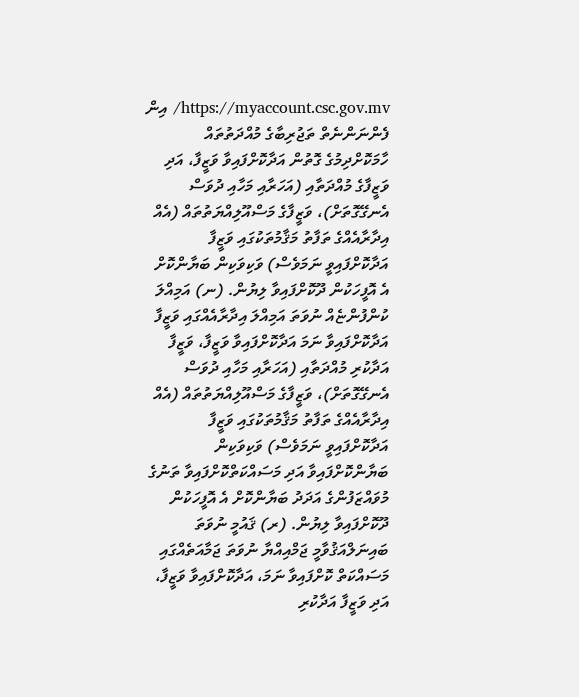https://myaccount.csc.gov.mv/ އިން ފެންނަންނެތް ތަޖުރިބާގެ މުއްދަތުތައް ހާމަކޮށްދިމުގެ ގޮތުން އަދާކޮށްފައިވާ ވަޒީފާ، އަދި ވަޒީފާގެ މުއްދަތާއި (އަހަރާއި މަހާއި ދުވަސް އެނގޭގޮތަށް)، ވަޒީފާގެ މަސްއޫލިއްޔަތުތައް (އެއް އިދާރާއެއްގެ ތަފާތު މަޤާމުތަކުގައި ވަޒީފާ އަދާކޮށްފައިވީ ނަމަވެސް) ވަކިވަކިން ބަޔާންކޮށް އެ އޮފީހަކުން ދޫކޮށްފައިވާ ލިޔުން. (ނ) އަމިއްލަ ކުންފުންޏެއް ނުވަތަ އަމިއްލަ އިދާރާއެއްގައި ވަޒީފާ އަދާކޮށްފައިވާ ނަމަ އަދާކޮށްފައިވާ ވަޒީފާ، ވަޒީފާ އަދާކުރި މުއްދަތާއި (އަހަރާއި މަހާއި ދުވަސް އެނގޭގޮތަށް)، ވަޒީފާގެ މަސްއޫލިއްޔަތުތައް (އެއް އިދާރާއެއްގެ ތަފާތު މަޤާމުތަކުގައި ވަޒީފާ އަދާކޮށްފައިވީ ނަމަވެސް) ވަކިވަކިން ބަޔާންކޮށްފައިވާ އަދި މަސައްކަތްކޮށްފައިވާ ތަނުގެ މުވައްޒަފުންގެ އަދަދު ބަޔާންކޮށް އެ އޮފީހަކުން ދޫކޮށްފައިވާ ލިޔުން. (ރ) ޤައުމީ ނުވަތަ ބައިނަލްއަޤުވާމީ ޖަމްއިއްޔާ ނުވަތަ ޖަމާއަތެއްގައި މަސައްކަތް ކޮށްފައިވާ ނަމަ، އަދާކޮށްފައިވާ ވަޒީފާ، އަދި ވަޒީފާ އަދާކުރި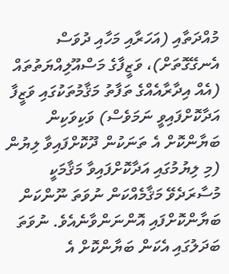މުއްދަތާއި (އަހަރާއި މަހާއި ދުވަސް އެނގޭގޮތަށް)، ވަޒީފާގެ މަސްއޫލިއްޔަތުތައް (އެއް އިދާރާއެއްގެ ތަފާތު މަޤާމުތަކުގައި ވަޒީފާ އަދާކޮށްފައިވީ ނަމަވެސް) ވަކިވަކިން ބަޔާންކޮށް އެ ތަނަކުން ދޫކޮށްފައިވާ ލިޔުން (މި ލިޔުމުގައި އަދާކޮށްފައިވާ މަޤާމަކީ މުސާރަދެވޭ މަޤާމެއްކަން ނުވަތަ ނޫންކަން ބަޔާންކޮށްފައި އޮންނަންވާނެއެވެ. ނުވަތަ ބަދަލުގައި އެކަން ބަޔާންކޮށް އެ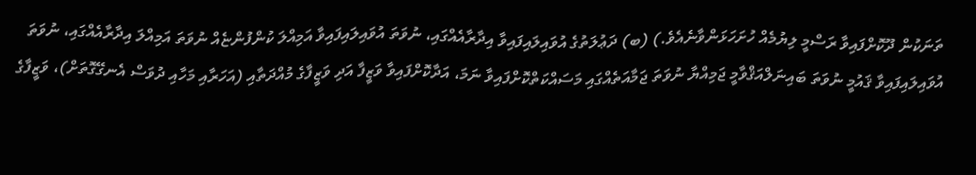ތަނަކުން ދޫކޮށްފައިވާ ރަސްމީ ލިޔުމެއް ހުށަހަޅަންވާނެއެވެ.) (ބ) ދަޢުލަތުގެ އުވައިލައިފައިވާ އިދާރާއެއްގައި، ނުވަތަ އުވައިލައިފައިވާ އަމިއްލަ ކުންފުންޏެއް ނުވަތަ އަމިއްލަ އިދާރާއެއްގައި، ނުވަތަ އުވައިލައިފައިވާ ޤައުމީ ނުވަތަ ބައިނަލްއަޤްވާމީ ޖަމިއްޔާ ނުވަތަ ޖަމާއަތެއްގައި މަސައްކަތްކޮށްފައިވާ ނަމަ، އަދާކޮށްފައިވާ ވަޒީފާ އަދި ވަޒީފާގެ މުއްދަތާއި (އަހަރާއި މަހާއި ދުވަސް އެނގޭގޮތަށް)، ވަޒީފާގެ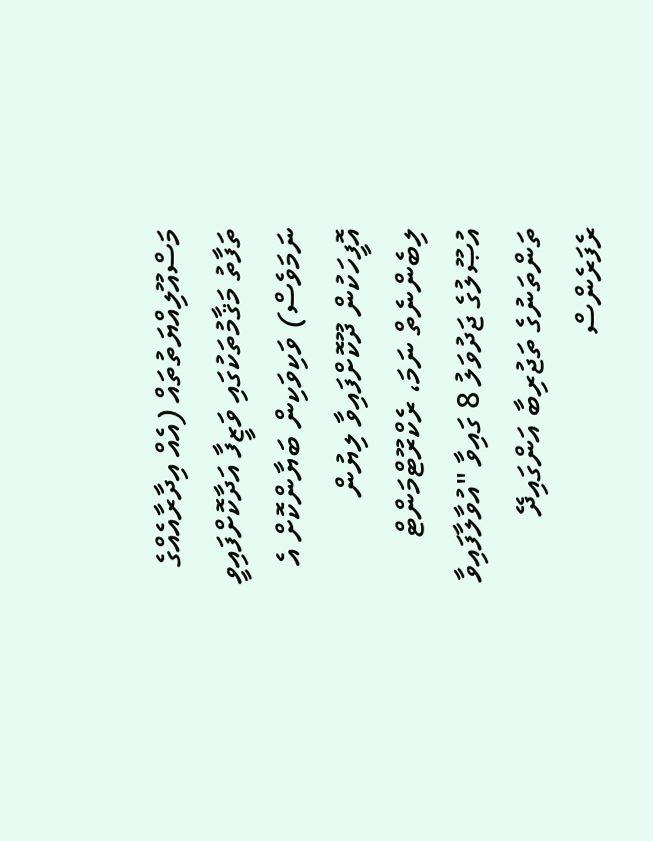މަސްއޫލިއްޔަތުތައް (އެއް އިދާރާއެއްގެ ތަފާތު މަޤާމުތަކުގައި ވަޒީފާ އަދާކޮށްފައިވީ ނަމަވެސް) ވަކިވަކިން ބަޔާންކޮށް އެ އޮފީހަކުން ދޫކޮށްފައިވާ ލިޔުން ލިބެންނެތް ނަމަ، ރެކްރޫޓްމަންޓް އުޞޫލުގެ ޖަދުވަލު 8 ގައިވާ "އުވާލާފައިވާ ތަންތަނުގެ ތަޖުރިބާ އަންގައިދޭ ރެފަރެންސް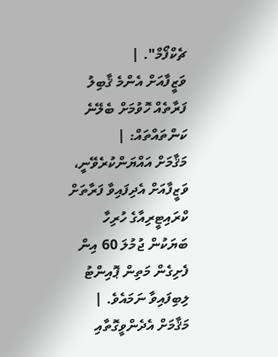ޗެކްފޯމް". |
ވަޒީފާއަށް އެންމެ ޤާބިލު ފަރާތެއް ހޮވުމަށް ބެލޭނެ ކަންތައްތައް: |
މަޤާމަށް އައްޔަންކުރެވޭނީ، ވަޒީފާއަށް އެދިފައިވާ ފަރާތަށް ކްރައިޓީރިއާގެ ހުރިހާ ބަޔަކުން ޖުމުލަ 60 އިން ފެށިގެން މަތިން ޕޮއިންޓު ލިބިފައިވާ ނަމައެވެ. |
މަޤާމަށް އެދެންވީގޮތާއި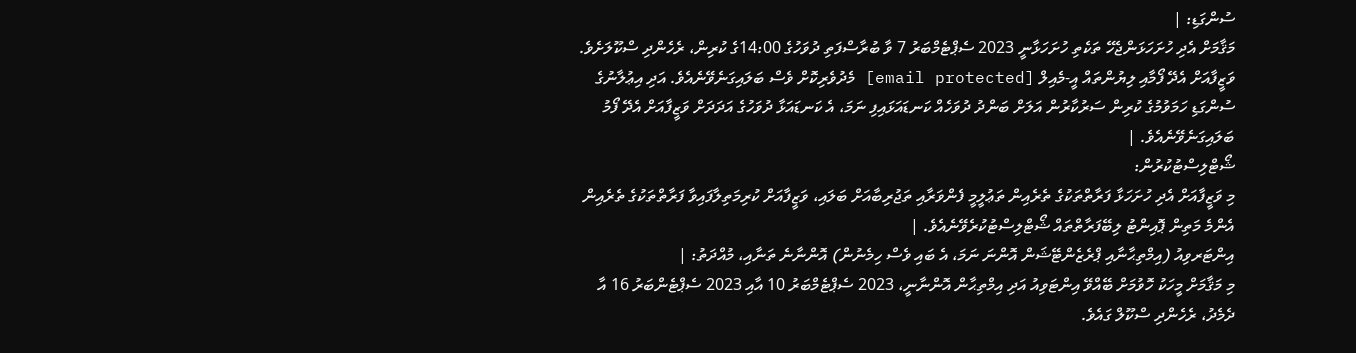ސުންގަޑި: |
މަޤާމަށް އެދި ހުށަހަޅަންޖެހޭ ތަކެތި ހުށަހަޅާނީ 2023 ސެޕްޓެމްބަރު 7 ވާ ބުރާސްފަތި ދުވަހުގެ 14:00ގެ ކުރިން، ރެހެންދި ސްކޫލަށެވެ. ވަޒީފާއަށް އެދޭ ފޯމާއި ލިޔުންތައް އީ-މެއިލް [email protected] މެދުވެރިކޮށް ވެސް ބަލައިގަނެވޭނެއެވެ. އަދި އިޢުލާނުގެ ސުންގަޑި ހަމަވުމުގެ ކުރިން ސަރުކާރުން އަލަށް ބަންދު ދުވަހެއް ކަނޑައަޅައިފި ނަމަ، އެ ކަނޑައަޅާ ދުވަހުގެ އަދަދަށް ވަޒީފާއަށް އެދޭ ފޯމު ބަލައިގަނެވޭނެއެވެ. |
ޝޯޓްލިސްޓުކުރުން:
މި ވަޒީފާއަށް އެދި ހުށަހަޅާ ފަރާތްތަކުގެ ތެރެއިން ތަޢުލީމީ ފެންވަރާއި ތަޖުރިބާއަށް ބަލައި، ވަޒީފާއަށް ކުރިމަތިލާފައިވާ ފަރާތްތަކުގެ ތެރެއިން އެންމެ މަތިން ޕޮއިންޓު ލިބޭފަރާތްތައް ޝޯޓްލިސްޓުކުރެވޭނެއެވެ. |
އިންޓަރވިއު (އިމްތިޙާނާއި ޕްރެޒެންޓޭޝަން އޮންނަ ނަމަ، އެ ބައި ވެސް ހިމެނުން) އޮންނާނެ ތަނާއި، މުއްދަތު: |
މި މަޤާމަށް މީހަކު ހޮވުމަށް ބޭއްވޭ އިންޓަވިއު އަދި އިމްތިޙާން އޮންނާނީ، 2023 ސެޕްޓެމްބަރު 10 އާއި 2023 ސެޕްޓެންބަރު 16 އާ ދެމެދު، ރެހެންދި ސްކޫލް ގައެވެ.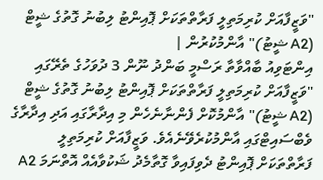"ވަޒީފާއަށް ކުރިމަތިލީ ފަރާތްތަކަށް ޕޮއިންޓު ލިބުނު ގޮތުގެ ޝީޓް (A2 ޝީޓު)" އާންމުކުރުން |
އިންޓަވިއު ބާއްވާތާ ރަސްމީ ބަންދު ނޫން 3 ދުވަހުގެ ތެރޭގައި "ވަޒީފާއަށް ކުރިމަތިލީ ފަރާތްތަކަށް ޕޮއިންޓު ލިބުނު ގޮތުގެ ޝީޓް (A2 ޝީޓު)" އާންމުކޮށް ފެންނާނެހެން މި އިދާރާގައި އަދި އިދާރާގެ ވެބްސައިޓްގައި އާންމުކުރެވޭނެއެވެ. ވަޒީފާއަށް ކުރިމަތިލީ ފަރާތްތަކަށް ޕޮއިންޓު ދެވިފައިވާ ގޮތާމެދު ޝަކުވާއެއް އޮތްނަމަ A2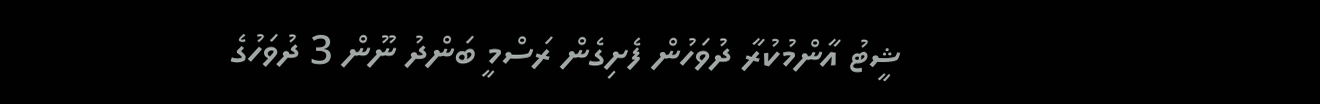ޝީޓު އާންމުކުރާ ދުވަހުން ފެށިގެން ރަސްމީ ބަންދު ނޫން 3 ދުވަހުގެ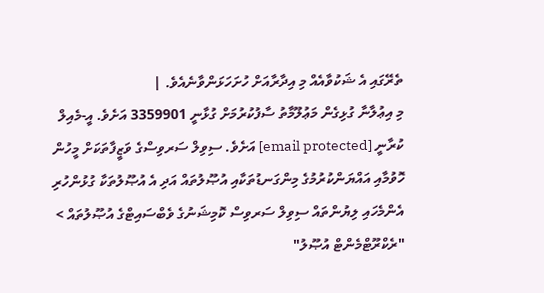ތެރޭގައި އެ ޝަކުވާއެއް މި އިދާރާއަށް ހުށަހަޅަންވާނެއެވެ. |
މި އިޢުލާނާ ގުޅިގެން މަޢުލޫމާތު ސާފުކުރުމަށް ގުޅާނީ 3359901 އަށެވެ. އީ-މެއިލް ކުރާނީ [email protected] އަށެވެ. ސިވިލް ސަރވިސްގެ ވަޒީފާތަކަށް މީހުން ހޮވުމާއި އައްޔަންކުރުމުގެ މިންގަނޑުތަކާއި އުޞޫލުތައް އަދި އެ އުޞޫލުތަކާ ގުޅުންހުރި އެންމެހައި ލިޔުންތައް ސިވިލް ސަރވިސް ކޮމިޝަނުގެ ވެބްސައިޓްގެ އުޞޫލުތައް > "ރެކްރޫޓްމެންޓް އުޞޫލު"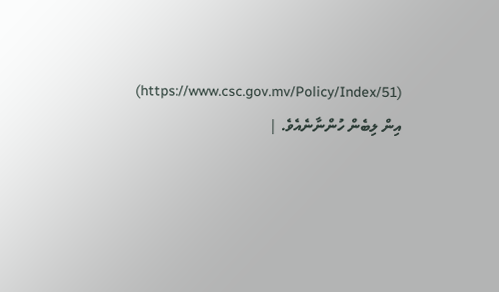(https://www.csc.gov.mv/Policy/Index/51) އިން ލިބެން ހުންނާނެއެވެ. |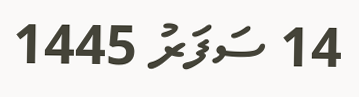14 ސަފަރު 1445